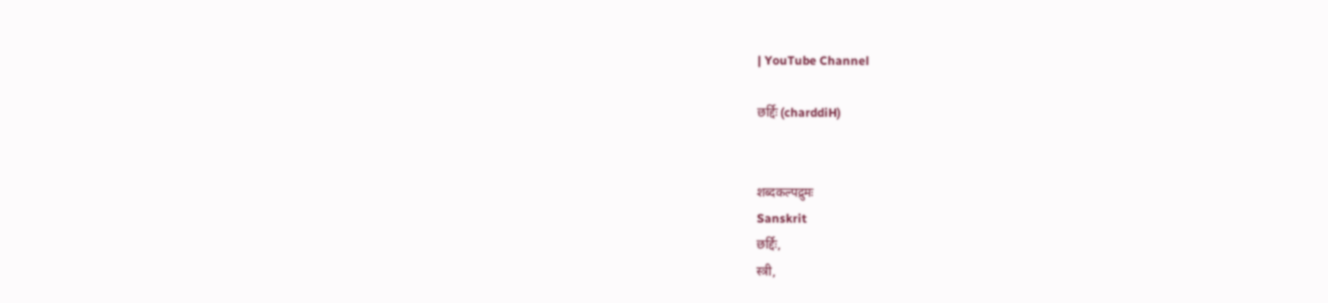| YouTube Channel

छर्द्दिः (charddiH)


शब्दकल्पद्रुमः
Sanskrit
छर्द्दिः,
स्त्री,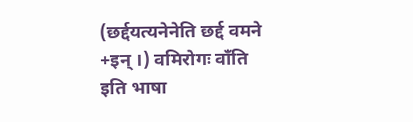(छर्द्दयत्यनेनेति छर्द्द वमने +इन् ।) वमिरोगः वाँति इति भाषा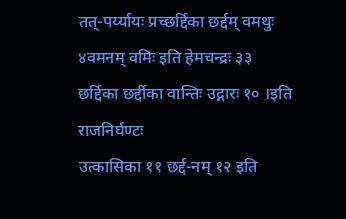तत्-पर्य्यायः प्रच्छर्द्दिका छर्द्दम् वमथुः ४वमनम् वमिः इति हेमचन्द्रः ३३
छर्द्दिका छर्द्दीका वान्तिः उद्गारः १० ।इति राजनिर्घण्टः
उत्कासिका ११ छर्द्द-नम् १२ इति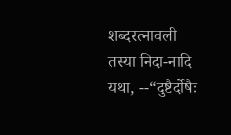शब्दरत्नावली
तस्या निदा-नादि यथा, --“दुष्टैर्दोषैः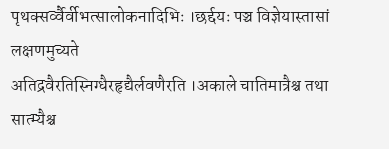पृथक्सर्व्वैर्वीभत्सालोकनादिभिः ।छर्द्दयः पञ्च विज्ञेयास्तासां लक्षणमुच्यते
अतिद्रवैरतिस्निग्धैरहृद्यैर्लवणैरति ।अकाले चातिमात्रैश्च तथा सात्म्यैश्च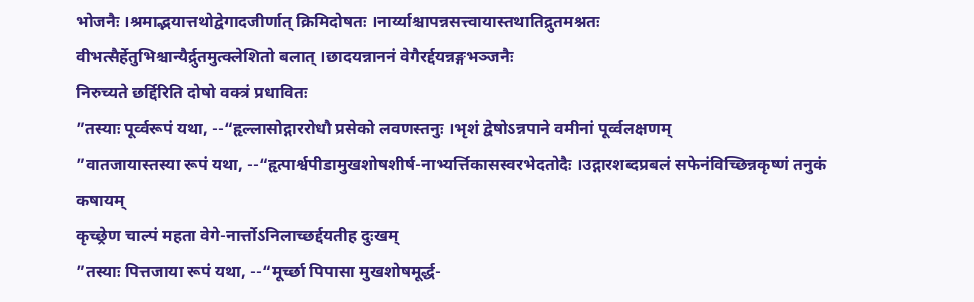भोजनैः ।श्रमाद्भयात्तथोद्वेगादजीर्णात् क्रिमिदोषतः ।नार्य्याश्चापन्नसत्त्वायास्तथातिद्रुतमश्नतः
वीभत्सैर्हेतुभिश्चान्यैर्द्रुतमुत्क्लेशितो बलात् ।छादयन्नाननं वेगैरर्द्दयन्नङ्गभञ्जनैः
निरुच्यते छर्द्दिरिति दोषो वक्त्रं प्रधावितः
”तस्याः पूर्व्वरूपं यथा, --“हृल्लासोद्गाररोधौ प्रसेको लवणस्तनुः ।भृशं द्वेषोऽन्नपाने वमीनां पूर्व्वलक्षणम्
”वातजायास्तस्या रूपं यथा, --“हृत्पार्श्वपीडामुखशोषशीर्ष-नाभ्यर्त्तिकासस्वरभेदतोदैः ।उद्गारशब्दप्रबलं सफेनंविच्छिन्नकृष्णं तनुकं कषायम्
कृच्छ्रेण चाल्पं महता वेगे-नार्त्तोऽनिलाच्छर्द्दयतीह दुःखम्
”तस्याः पित्तजाया रूपं यथा, --“मूर्च्छा पिपासा मुखशोषमूर्द्ध-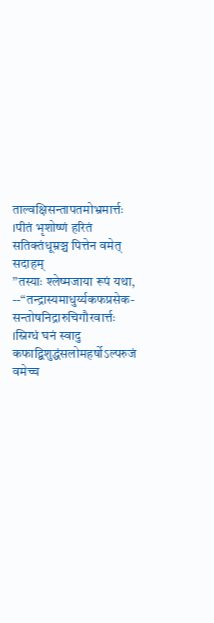ताल्वक्षिसन्तापतमोभ्रमार्त्तः ।पीतं भृशोष्णं हरितं सतिक्तंधूम्रञ्च पित्तेन वमेत् सदाहम्
”तस्याः श्लेष्मजाया रूपं यथा, --“तन्द्रास्यमाधुर्य्यकफप्रसेक-सन्तोषनिद्रारुचिगौरवार्त्तः ।स्निग्धं घनं स्वादु कफाद्बिशुद्धंसलोमहर्षोऽल्परुजं वमेच्च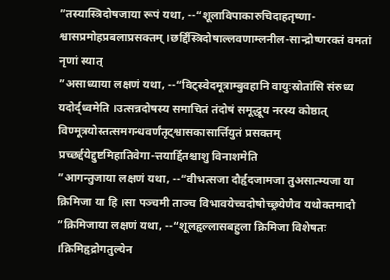”तस्यास्त्रिदोषजाया रूपं यथा, --“शूलाविपाकारुचिदाहतृष्णा-श्वासप्रमोहप्रबलाप्रसक्तम् ।छर्द्दिस्त्रिदोषाल्लवणाम्लनील-सान्द्रोष्णरक्तं वमतां नृणां स्यात्
”असाध्याया लक्षणं यथा, --“विट्स्वेदमूत्राम्बुवहानि वायुःस्रोतांसि संरुध्य यदोर्द्ध्वमेति ।उत्सन्नदोषस्य समाचितं तंदोषं समूद्धूय नरस्य कोष्ठात्
विण्मूत्रयोस्तत्समगन्धवर्णंतृट्श्वासकासार्त्तियुतं प्रसक्तम्
प्रच्छर्द्दयेद्दुष्टमिहातिवेगा-त्तयार्द्दितश्चाशु विनाशमेति
”आगन्तुजाया लक्षणं यथा, --“वीभत्सजा दौर्हृदजामजा तुअसात्म्यजा या क्रिमिजा या हि ।सा पञ्चमी ताञ्च विभावयेच्चदोषोच्छ्रयेणैव यथोक्तमादौ
”क्रिमिजाया लक्षणं यथा, --“शूलहृल्लासबहुला क्रिमिजा विशेषतः ।क्रिमिहृद्रोगतुल्येन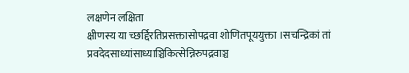लक्षणेन लक्षिता
क्षीणस्य या च्छर्द्दिरतिप्रसक्तासोपद्रवा शोणितपूययुक्ता ।सचन्द्रिकां तां प्रवदेदसाध्यांसाध्याञ्चिकित्सेन्निरुपद्रवाञ्च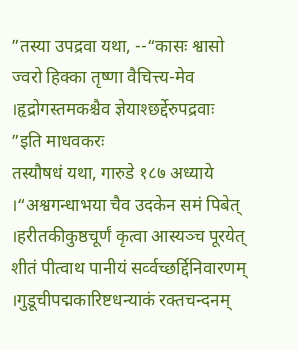”तस्या उपद्रवा यथा, --“कासः श्वासो ज्वरो हिक्का तृष्णा वैचित्त्य-मेव ।हृद्रोगस्तमकश्चैव ज्ञेयाश्छर्द्देरुपद्रवाः
”इति माधवकरः
तस्यौषधं यथा, गारुडे १८७ अध्याये ।“अश्वगन्धाभया चैव उदकेन समं पिबेत् ।हरीतकीकुष्ठचूर्णं कृत्वा आस्यञ्च पूरयेत्
शीतं पीत्वाथ पानीयं सर्व्वच्छर्द्दिनिवारणम् ।गुडूचीपद्मकारिष्टधन्याकं रक्तचन्दनम्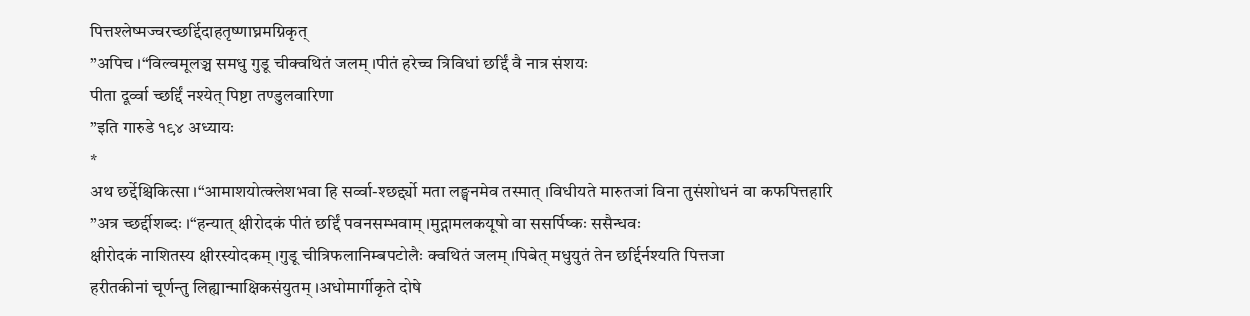पित्तश्लेष्मज्वरच्छर्द्दिदाहतृष्णाघ्नमग्निकृत्
”अपिच ।“विल्वमूलञ्च समधु गुडू चीक्वथितं जलम् ।पीतं हरेच्च त्रिविधां छर्द्दिं वै नात्र संशयः
पीता दूर्व्वा च्छर्द्दिं नश्येत् पिष्टा तण्डुलवारिणा
”इति गारुडे १९४ अध्यायः
*
अथ छर्द्देश्चिकित्सा ।“आमाशयोत्क्लेशभवा हि सर्व्वा-श्छर्द्द्यो मता लङ्घनमेव तस्मात् ।विधीयते मारुतजां विना तुसंशोधनं वा कफपित्तहारि
”अत्र च्छर्द्दीशब्दः ।“हन्यात् क्षीरोदकं पीतं छर्द्दिं पवनसम्भवाम् ।मुद्गामलकयूषो वा ससर्पिष्कः ससैन्धवः
क्षीरोदकं नाशितस्य क्षीरस्योदकम् ।गुडू चीत्रिफलानिम्बपटोलैः क्वथितं जलम् ।पिबेत् मधुयुतं तेन छर्द्दिर्नश्यति पित्तजा
हरीतकीनां चूर्णन्तु लिह्यान्माक्षिकसंयुतम् ।अधोमार्गीकृते दोषे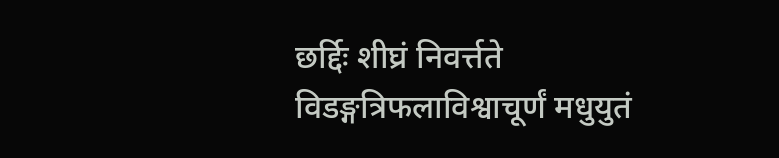छर्द्दिः शीघ्रं निवर्त्तते
विडङ्गत्रिफलाविश्वाचूर्णं मधुयुतं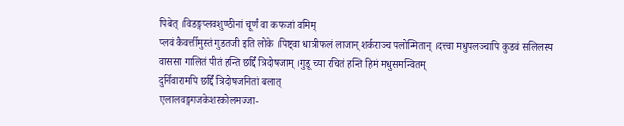पिबेत् ।विडङ्गप्लवशुण्ठीनां चूर्णं वा कफजां वमिम्
प्लवं कैवर्त्तीमुस्तं गुडतजी इति लोके ।पिष्ट्वा धात्रीफलं लाजान् शर्कराञ्च पलोन्मितान् ।दत्त्वा मधुपलञ्चापि कुडवं सलिलस्य
वाससा गालितं पीतं हन्ति छर्द्दिं त्रिदोषजाम् ।गुडू च्या रचितं हन्ति हिमं मधुसमन्वितम्
दुर्निवारामपि छर्द्दिं त्रिदोषजनितां बलात्
एलालवङ्गगजकेशरकोलमज्जा-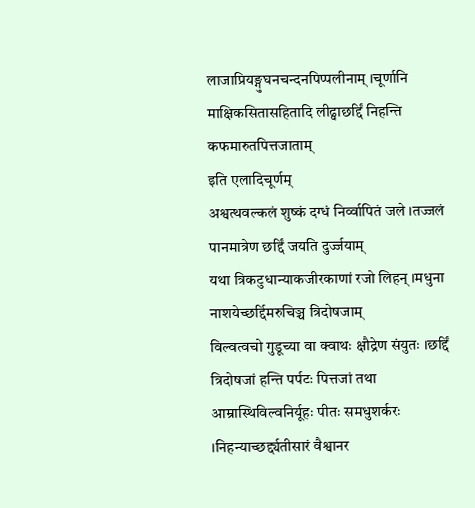लाजाप्रियङ्गुघनचन्दनपिप्पलीनाम् ।चूर्णानि माक्षिकसितासहितादि लीढ्वाछर्द्दिं निहन्ति कफमारुतपित्तजाताम्
इति एलादिचूर्णम्
अश्वत्थवल्कलं शुष्कं दग्धं निर्व्वापितं जले ।तज्जलं पानमात्रेण छर्द्दिं जयति दुर्ज्जयाम्
यथा त्रिकटुधान्याकजीरकाणां रजो लिहन् ।मधुना नाशयेच्छर्द्दिमरुचिञ्च त्रिदोषजाम्
विल्वत्वचो गुडूच्या वा क्वाथः क्षौद्रेण संयुतः ।छर्द्दिं त्रिदोषजां हन्ति पर्पटः पित्तजां तथा
आम्रास्थिविल्वनिर्यूहः पीतः समधुशर्करः ।निहन्याच्छर्द्द्यतीसारं वैश्वानर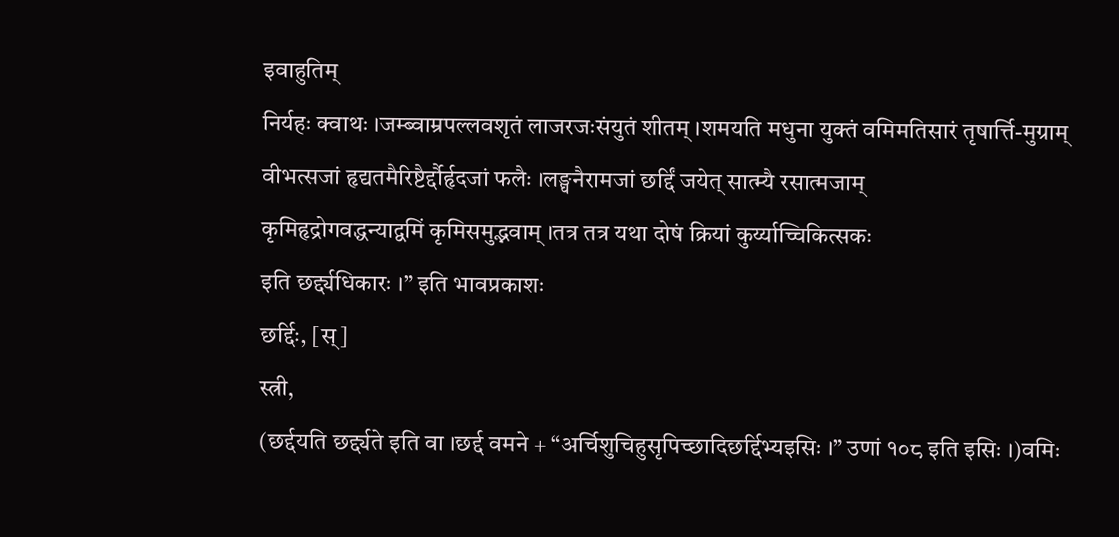इवाहुतिम्
निर्यहः क्वाथः ।जम्ब्वाम्रपल्लवशृतं लाजरजःसंयुतं शीतम् ।शमयति मधुना युक्तं वमिमतिसारं तृषार्त्ति-मुग्राम्
वीभत्सजां हृद्यतमैरिष्टैर्द्दौर्हृदजां फलैः ।लङ्घनैरामजां छर्द्दिं जयेत् सात्म्यै रसात्मजाम्
कृमिहृद्रोगवद्धन्याद्वमिं कृमिसमुद्भवाम् ।तत्र तत्र यथा दोषं क्रियां कुर्य्याच्चिकित्सकः
इति छर्द्द्यधिकारः ।” इति भावप्रकाशः
छर्द्दिः, [स्]
स्त्री,
(छर्द्दयति छर्द्द्यते इति वा ।छर्द्द वमने + “अर्चिशुचिहुसृपिच्छादिछर्द्दिभ्यइसिः ।” उणां १०८ इति इसिः ।)वमिः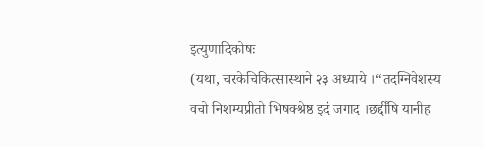इत्युणादिकोषः
(यथा, चरकेचिकित्सास्थाने २३ अध्याये ।“तदग्निवेशस्य वचो निशम्यप्रीतो भिषक्श्रेष्ठ इदं जगाद ।छर्द्दींषि यानीह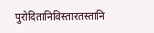पुरोदितानिविस्तारतस्तानि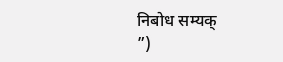निबोध सम्यक्
”)